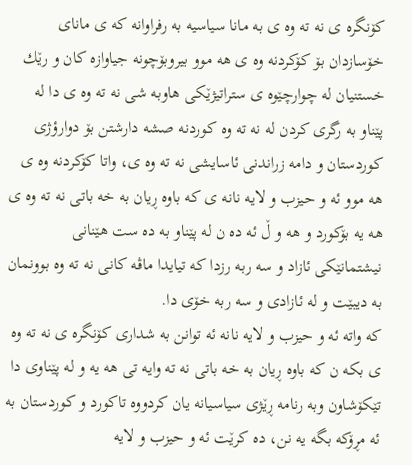کۆنگره ی نه ته وه ی به مانا سیاسیه به رفراوانه که ی مانای خۆسازدان بۆ کۆکردنه وه ی هه موو بیروبۆچونه جیاوازه کان و رێك خستنیان له چوارچێوه ی ستراتیژێکی هاوبه شی نه ته وه ی دا له پێناو به رگری کردن له نه ته وه کوردنه صشه دارشتن بۆ دوارؤژی کوردستان و دامه زراندنی ئاسایشی نه ته وه ی، واتا کۆکردنه وه ی هه موو ئه و حیزب و لایه نانه ی که باوه ڕیان به خه باتی نه ته وه ی هه یه بۆکورد و هه و ڵ ئه ده ن له پێناو به ده ست هێنانی نیشتمانێکی ئازاد و سه ربه رزدا که تیایدا ماڤه کانی نه ته وه بوونمان به دیبێت و له ئازادی و سه ربه خۆی دا.
که واته ئه و حیزب و لایه نانه ئه توانن به شداری کۆنگره ی نه ته وه ی بکه ن که باوه ڕیان به خه باتی نه ته وایه تی هه یه و له پێناوی دا تێکۆشاون وبه رنامه ڕێژی سیاسیانه یان کردووه تاکورد و کوردستان به ئه مڕۆکه بگه یه نن، ده کرێت ئه و حیزب و لایه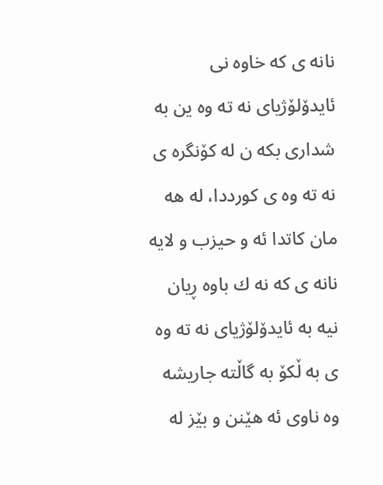نانه ی که خاوه نی ئایدۆلۆژیای نه ته وه ین به شداری بکه ن له کۆنگره ی نه ته وه ی کورددا، له هه مان کاتدا ئه و حیزب و لایه نانه ی که نه ك باوه ڕیان نیه به ئایدۆلۆژیای نه ته وه ی به ڵكۆ به گاڵته جاریشه وه ناوی ئه هێنن و بێز له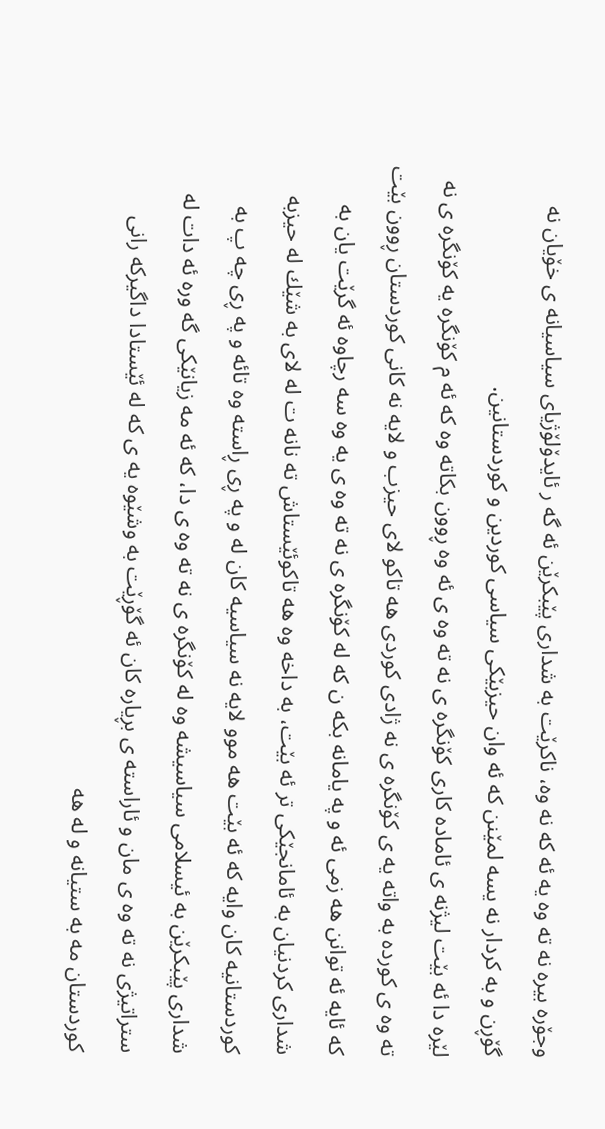وجۆره بیره نه ته وه یه ئه که نه وه، ناکرێت به شداری پێبکرێن ئه گه ر ئایدۆلۆژیای سیاسیانه ی خۆیان نه گۆڕن و به کردار نه یسه لمێنن که ئه وان حیزبێکی سیاسی کوردین و کوردستانین.
لێره دا ئه بێت لیژنه ی ئاماده کاری کۆنگره ی نه ته وه ی ئه وه ڕوون بکاته وه که ئه م کۆنگره یه کۆنگره ی نه ته وه ی کورده به واته یه ی کۆنگره ی نه ژادی کوردی هه تاکو لای حیزب و لایه نه کانی کوردستان ڕوون بێت که ئایه ئه توانن هه زمی ئه و په یامانه بکه ن که له کۆنگره ی نه ته وه ی یه وه سه رچاوه ئه گرێت یان به شداری کردنیان به ئامانجێکی تر ئه بێت، به داخه وه هه تاکوئێستاش ته نانه ت له لای به شێك له حیزبه کوردستانیه کان وایه که ئه بێت هه موو لایه نه سیاسیه کان له و په ڕی ڕاسته وه تائه و په ڕی چه پ به شداری پێبکرێن به ئیسلامی سیاسیشه وه له کۆنگره ی نه ته وه ی دا، که ئه مه زیانێکی گه وره ئه دات له ستراتیژی نه ته وه ی مان و ئاراسته ی بڕیاره کان ئه گۆڕێت به وشێوه یه ی که له ئێستادا داگیرکه رانی کوردستان مه به ستیانه و له هه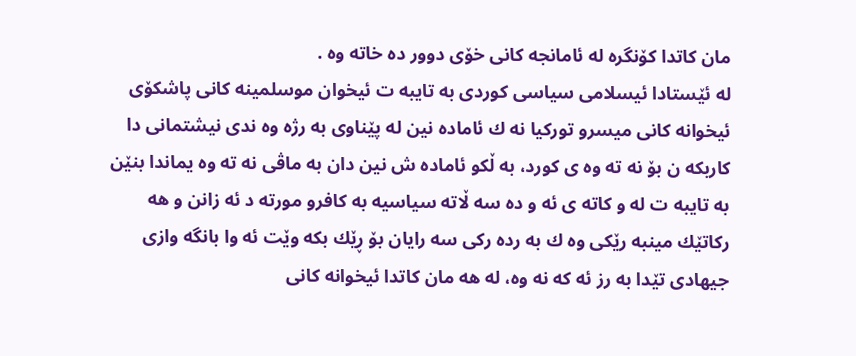مان کاتدا کۆنگره له ئامانجه کانی خۆی دوور ده خاته وه .
له ئێستادا ئیسلامی سیاسی کوردی به تایبه ت ئیخوان موسلمینه کانی پاشکۆی ئیخوانه کانی میسرو تورکیا نه ك ئاماده نین له پێناوی به رژه وه ندی نیشتمانی دا کاربکه ن بۆ نه ته وه ی کورد، به ڵکو ئاماده ش نین دان به ماڤی نه ته وه یماندا بنێن به تایبه ت له و کاته ی ئه و ده سه ڵاته سیاسیه به کافرو مورته د ئه زانن و هه رکاتێك مینبه رێکی وه ك به رده رکی سه رایان بۆ ڕێك بکه وێت ئه وا بانگه وازی جیهادی تێدا به رز ئه که نه وه، له هه مان کاتدا ئیخوانه کانی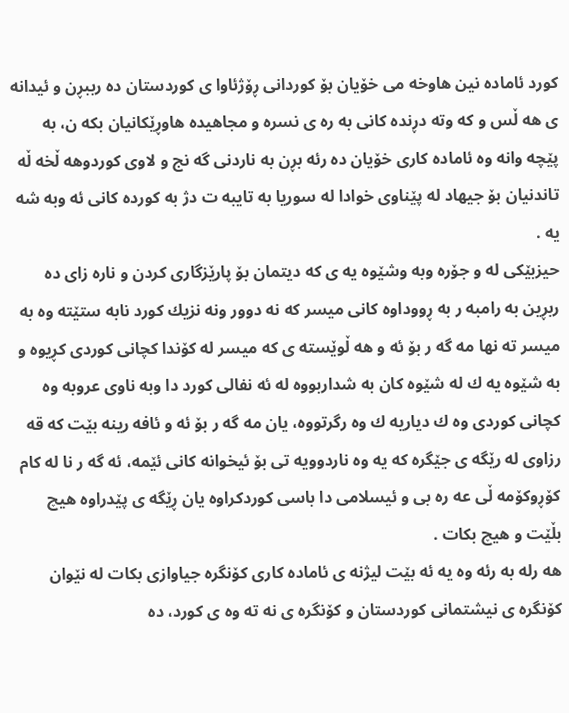کورد ئاماده نین هاوخه می خۆیان بۆ کوردانی ڕۆژئاوا ی کوردستان ده رببڕن و ئیدانه ی هه ڵس و که وته دڕنده کانی به ره ی نسره و مجاهیده هاوڕێکانیان بکه ن، به پێچه وانه وه ئاماده کاری خۆیان ده رئه بڕن به ناردنی گه نج و لاوی کوردوهه ڵخه ڵه تاندنیان بۆ جیهاد له پێناوی خوادا له سوریا به تایبه ت دژ به کورده کانی ئه وبه شه یه .
حیزبێکی له و جۆره وبه وشێوه یه ی که دیتمان بۆ پارێزگاری کردن و ناره زای ده ربڕین به رامبه ر به ڕووداوه کانی میسر که نه دوور ونه نزیك کورد نابه ستێته وه به میسر ته نها مه گه ر بۆ ئه و هه ڵوێسته ی که میسر له کۆندا کچانی کوردی کڕیوه و به شێوه یه ك له شێوه کان به شداربووه له ئه نفالی کورد دا وبه ناوی عروبه وه کچانی کوردی وه ك دیاریه ك وه رگرتووه، یان مه گه ر بۆ ئه و ئافه رینه بێت که قه رزاوی له رێگه ی جێگره که یه وه ناردوویه تی بۆ ئیخوانه کانی ئێمه، ئه گه ر نا له کام کۆڕوکۆمه ڵی عه ره بی و ئیسلامی دا باسی کوردکراوه یان ڕێگه ی پێدراوه هیچ بڵێت و هیچ بکات .
هه رله به رئه وه یه ئه بێت لیژنه ی ئاماده کاری کۆنگره جیاوازی بکات له نێوان کۆنگره ی نیشتمانی کوردستان و کۆنگره ی نه ته وه ی کورد، ده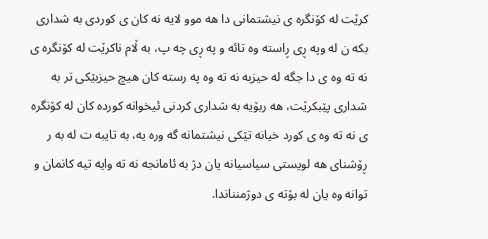کرێت له کۆنگره ی نیشتمانی دا هه موو لایه نه کان ی کوردی به شداری بکه ن له وپه ڕی ڕاسته وه تائه و په ڕی چه پ، به ڵام ناکرێت له کۆنگره ی نه ته وه ی دا جگه له حیزبه نه ته وه په رسته کان هیچ حیزبێکی تر به شداری پێبکرێت، هه ربۆیه به شداری کردنی ئیخوانه کورده کان له کۆنگره ی نه ته وه ی کورد خیانه تێکی نیشتمانه گه وره یه، به تایبه ت له به ر ڕۆشنای هه لویستی سیاسیانه یان دژ به ئامانجه نه ته وایه تیه کانمان و توانه وه یان له بۆته ی دوژمنناندا.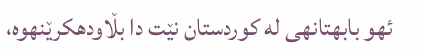ئهو بابهتانهی له کوردستان نێت دا بڵاودهکرێنهوه،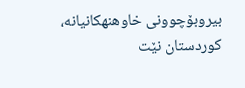بیروبۆچوونی خاوهنهکانیانه، کوردستان نێت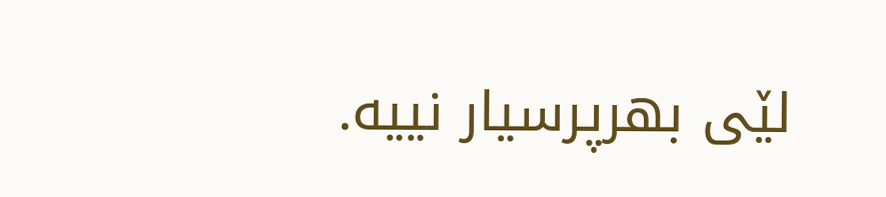لێی بهرپرسیار نییه.